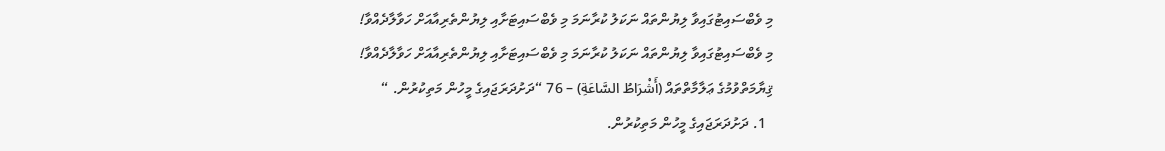މި ވެބްސައިޓުގައިވާ ލިޔުންތައް ނަކަލު ކުރާނަމަ މި ވެބްސައިޓަށާއި ލިޔުންތެރިއާއަށް ހަވާލާދެއްވާ!
މި ވެބްސައިޓުގައިވާ ލިޔުންތައް ނަކަލު ކުރާނަމަ މި ވެބްސައިޓަށާއި ލިޔުންތެރިއާއަށް ހަވާލާދެއްވާ!
ޤިޔާމަތްވުމުގެ ޢަލާމާތްތައް (أَشْرَاطُ السَّاعَةِ) – 76 “ދަށުދަރަޖައިގެ މީހުން މަތިކުރުން. “
  1. ދަށުދަރަޖައިގެ މީހުން މަތިކުރުން.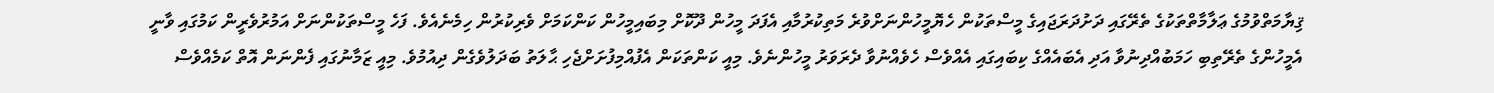ޤިޔާމަތްވުމުގެ ޢަލާމާތްތަކުގެ ތެރޭގައި ދަށުދަރަޖައިގެ މީސްތަކުން ހެޔޮމީހުންނަށްވުރެ މަތިކުރުމާއި އެފަދަ މީހުން ދޫކޮށް މިބައިމީހުން ކަންކަމަށް ވެރިކުރުން ހިމެނެއެވެ. ފަހެ މީސްތަކުންނަށް އަމުރުވެރީން ކަމުގައި ވާނީ އެމީހުންގެ ތެރޭތިބި ހަމަބުއްދިނުވާ އަދި އެބައެއްގެ ކިބައިގައި އެއްވެސް ހެވެއްނުވާ ދެރަވަރު މީހުންނެވެ. މިއީ ކަންތަކަން އެފުއްމިފުށަށްޖެހި ޙާލަތު ބަދަލުވެގެން ދިއުމުވެ. މިއީ ޒަމާނުގައި ފެންނަން އޮތް ކަމެއްވެސް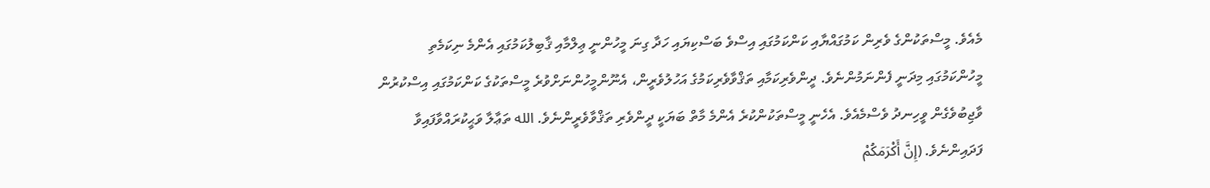މެއެވެ. މީސްތަކުންގެ ވެރިން ކަމުގައްޔާއި ކަންކަމުގައި އިސްވެ ބަސްކިޔައި ހަދާ ގިނަ މީހުންނީ ޢިލްމާއި ޤާބިލުކަމުގައި އެންމެ ނިކަމެތި މީހުންކަމުގައި މިދަނީ ފެންނަމުންނެވެ. ދީންވެރިކަމާއި ތަޤްވާވެރިކަމުގެ އަހުލުވެރީން، އެނޫންމީހުންނަށްވުރެ މީސްތަކުގެ ކަންކަމުގައި އިސްކުރުން ވާޖިބުވެގެން ވީހިނދު ވެސްމެއެވެ. އެހެނީ މީސްތަކުންކުރެ އެންމެ މާތް ބަޔަކީ ދީންވެރި ތަޤްވާވެރީންނެވެ. الله ތަޢާލާ ވަޙީކުރައްވާފައިވާ ފަދައިންނެވެ. (إِنَّ أَكْرَمَكُمْ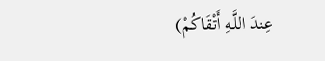عِندَ اللَّـهِ أَتْقَاكُمْ)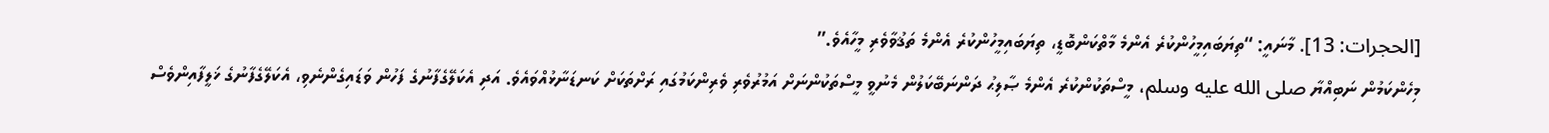[الحجرات: 13]. މާނައީ: “ތިޔަބައިމީހުންކުރެ އެންމެ މާތްކަންބޮޑީ، ތިޔަބައިމީހުންކުރެ އެންމެ ތަޤުވާވެރި މީހާއެވެ.”
މިހެންކަމުން ނަބިއްޔާ صلى الله عليه وسلم، މީސްތަކުންކުރެ އެންމެ ޞާލިޙު ދަންނަބޭކަލުން މެނުވީ މީސްތަކުންނަށް އަމުރުވެރި ވެރިންކަމުގައި ރަށްތަކަށް ކަނޑަނާޅުއްވައެވެ. އަދި އެކަލޭގެފާނުގެ ފަހުން ވަޑައިގެންނެވި، އެކަލޭގެފާނުގެ ޚަލީފާއިންވެސް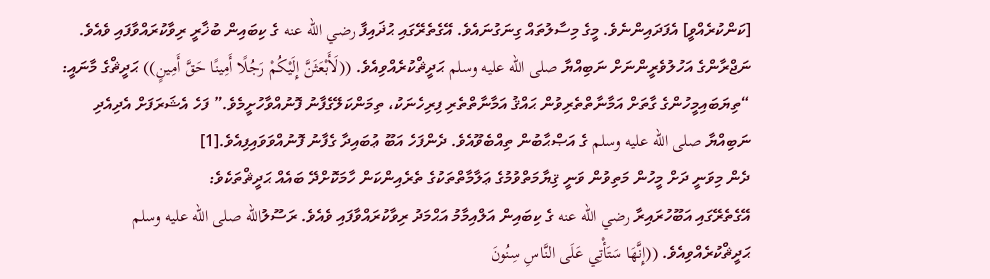[ކަންކުރެއްވީ] އެފަދައިންނެވެ. މީގެ މިސާލުތައް ގިނަގުނައެވެ. އޭގެތެރޭގައި ޙުޛައިފާ رضي الله عنه ގެ ކިބައިން ބުޚާރީ ރިވާކުރައްވާފައި ވެއެވެ. ނަޖްރާންގެ އަހުލުވެރީންނަށް ނަބިއްޔާ صلى الله عليه وسلم ޙަދީޘްކުރެއްވިއެވެ. ((لَأَبْعَثَنَّ إِلَيْكُمْ رَجُلًا أَمِينًا حَقَّ أَمِينٍ)) ޙަދީޘްގެ މާނައީ: “ތިޔަބައިމީހުންގެ ގާތަށް އަމާނާތްތެރިވުން ޙައްޤު އަމާނާތްތެރި ފިރިހެނަކު، ތިމަންކަލޭގެފާނު ފޮނުއްވާހުށީމެވެ.” ފަހެ އެޝަރަފަށް އެދިއެދި ނަބިއްޔާ صلى الله عليه وسلم ގެ އަޞްޙާބުން ތިއްބެވޫއެވެ. ދެންފަހެ އަބޫ ޢުބައިދާ ގެފާނު ފޮނުއްވަވައިފިއެވެ.[1]
ދެން މިވަނީ ދަށް މީހުން މަތިވުން ވަނީ ޤިޔާމަތްވުމުގެ ޢަލާމާތްތަކުގެ ތެރެއިންކަން ހާމަކޮށްދޭ ބައެއް ޙަދީޘްތަކެވެ:
އޭގެތެރޭގައި އަބޫހުރައިރާ رضي الله عنه ގެ ކިބައިން އަލްއިމާމު އަޙްމަދު ރިވާކުރައްވާފައި ވެއެވެ. ރަސޫލުالله صلى الله عليه وسلم ޙަދީޘްކުރެއްވިއެވެ. ((إِنَّهَا سَتَأْتِي عَلَى النَّاسِ سِنُونَ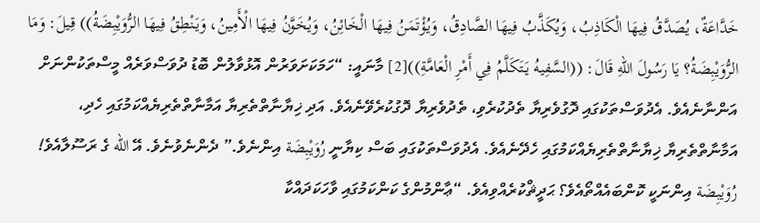خَدَّاعَةٌ، يُصَدَّقُ فِيهَا الْكَاذِبُ، وَيُكَذَّبُ فِيهَا الصَّادِقُ، وَيُؤْتَمَنُ فِيهَا الْخَائِنُ، وَيُخَوَّنُ فِيهَا الْأَمِينُ، وَيَنْطِقُ فِيهَا الرُّوَيْبِضَةُ)) قِيلَ: وَمَا الرُّوَيْبِضَةُ؟ يَا رَسُولَ اللهِ قَالَ: ((السَّفِيهُ يَتَكَلَّمُ فِي أَمْرِ الْعَامَّةِ))[2] މާނައީ: “ހަމަކަށަވަރުން އޮޅުވާލުން ބޮޑު ދުވަސްވަރެއް މީސްތަކުންނަށް އަންނާނެއެވެ. އެދުވަސްތަކުގައި ދޮގުވެރިޔާ ތެދުކުރެވި، ތެދުވެރިޔާ ދޮގުކުރެވޭނެއެވެ. އަދި ޚިޔާނާތްތެރިޔާ އަމާނާތްތެރިޔެއްކަމުގައި ހެދި، އަމާނާތްތެރިޔާ ޚިޔާނާތްތެރިޔެއްކަމުގައި ހެދޭނެއެވެ. އެދުވަސްތަކުގައި ބަސް ކިޔާނީ رُوَيْبِضَة އިންނެވެ.” ދެންނެވުނެވެ. އޭ الله ގެ ރަސޫލާއެވެ! رُوَيْبِضَة އިންނަކީ ކޮންބައެއްތޯއެވެ؟ ޙަދީޘްކުރެއްވިއެވެ. “ޢާންމުންގެ ކަންކަމުގައި ވާހަކަދައްކާ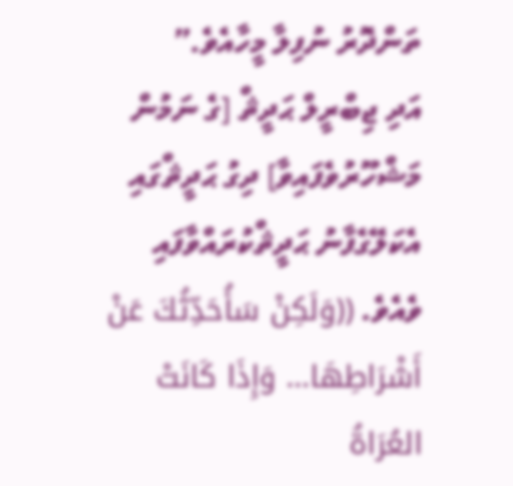ތަންދޮރު ނުފިލާ މީހާއެވެ.”
އަދި ޖިބްރީލް ޙަދީޘް [ގެ ނަމުން މަޝްހޫރުވެފައިވާ] ދިގު ޙަދީޘްގައި އެކަލޭގެފާނު ޙަދީޘްކުރައްވާފައި ވެއެވެ. ((وَلَكِنْ سَأُحَدِّثُكَ عَنْ أَشْرَاطِهَا… وَإِذَا كَانَتْ العُرَاةُ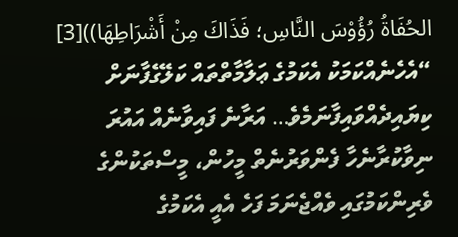الحُفَاةُ رُؤُوْسَ النَّاسِ؛ فَذَاكَ مِنْ أَشْرَاطِهَا))[3] “އެހެނެއްކަމަކު އެކަމުގެ ޢަލާމާތްތައް ކަލޭގެފާނަށް ކިޔައިދެއްވައިފާނަމެވެ… އަރާނެ ފައިވާނެއް އައުރަ ނިވާކުރާނެހާ ފެންވަރުނެތް މީހުން، މީސްތަކުންގެ ވެރިންކަމުގައި ވެއްޖެނަމަ ފަހެ އެއީ އެކަމުގެ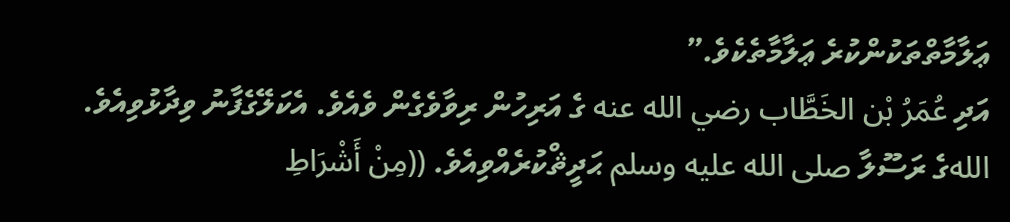ޢަލާމާތްތަކުންކުރެ ޢަލާމާތެކެވެ.”
އަދި عُمَرُ بْن الخَطَّاب رضي الله عنه ގެ އަރިހުން ރިވާވެގެން ވެއެވެ. އެކަލޭގެފާނު ވިދާޅުވިއެވެ. اللهގެ ރަސޫލާ صلى الله عليه وسلم ޙަދީޘްކުރެއްވިއެވެ. ((مِنْ أَشْرَاطِ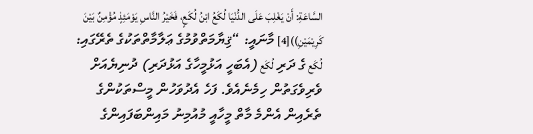السَّاعَةِ: أَنْ يَغْلِبَ عَلَى الدُّنْيَا لُكَعُ ابْنُ لُكَعٍ، فَخَيْرُ النَّاسِ يَوْمَئِذٍ مُؤْمِنٌ بَيْنَ كَرِيْمَيْنِ))[4] މާނައީ: “ޤިޔާމަތްވުމުގެ ޢަލާމާތްތަކުގެ ތެރޭގައި: لُكَع ގެ ދަރި لُكَع (އެބަހީ އަޅުމީހާގެ އަޅުދަރި) ދުނިޔެއަށް ވެރިވެގަތުން ހިމެނެއެވެ. ފަހެ އެދުވަހުން މީސްތަކުންގެ ތެރެއިން އެންމެ މާތް މީހާއީ މުއުމިނު މައިންބަފައިންގެ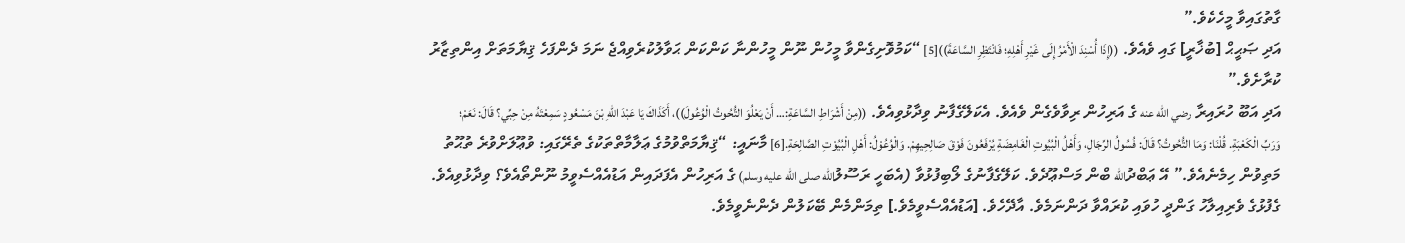ގާތުގައިވާ މީހެކެވެ.”
އަދި ޞަޙީޙް [ބުޚާރީ] ގައި ވެއެވެ. ((إِذَا أُسْنِدَ الْأَمْرُ إِلَى غَيْرِ أَهْلِهِ؛ فَانْتَظِرِ السَّاعَةَ))[5] “ކަމުވޮށިގެންވާ މީހުން ނޫން މީހުންނާ ކަންކަން ޙަވާލުކުރެވިއްޖެ ނަމަ ދެންފަހެ ޤިޔާމަތަށް އިންތިޒާރު ކުރާށެވެ.”
އަދި އަބޫ ހުރައިރާ رضي الله عنه ގެ އަރިހުން ރިވާވެގެން ވެއެވެ. އެކަލޭގެފާނު ވިދާޅުވިއެވެ. ((مِنْ أَشْرَاطِ السَّاعَةِ:… أَنْ يَعْلُوَ التُّحُوتُ الْوُعُولَ))، أَكَذَاكَ يَا عَبْدَ اللهِ بْنَ مَسْعُودٍ سَمِعْتَهُ مِنْ حِبِّي؟ قَالَ: نَعَمْ؛ وَرَبِّ الْكَعْبَةِ. قُلْنَا: وَمَا التُّحُوتُ؟ قَالَ: فُسُولُ الرِّجَالِ، وَأَهْلُ الْبُيُوتِ الْغَامِضَةِ يُرْفَعُونَ فَوْقَ صَالِحِيهِمْ. وَالْوُعُوْلُ: أَهْلِ الْبُيُوْتِ الصَّالِحَةِ.[6] މާނައީ: “ޤިޔާމަތްވުމުގެ ޢަލާމާތްތަކުގެ ތެރޭގައި: ވުޢޫލަށްވުރެ ތުޙޫތު މަތިވުން ހިމެނެއެވެ.” އޭ ޢަބްދުالله ބްން މަސްޢޫދެވެ. ކަލޭގެފާނުގެ ލޯބިފުޅުވާ (އެބަހީ ރަސޫލުالله صلى الله عليه وسلم) ގެ އަރިހުން އެފަދައިން އަޑުއެއްސެވީމު ނޫންތޯއެވެ؟ ވިދާޅުވިއެވެ. ގެފުޅުގެ ވެރިއިލާހު ގަންދީ ހުވައި ކުރައްވާ ދަންނަމެވެ. އާދޭހެވެ. [އަޑުއެއްސެވީމެވެ.] ތިމަންމެން ބޭކަލުން ދެންނެވީމެވެ.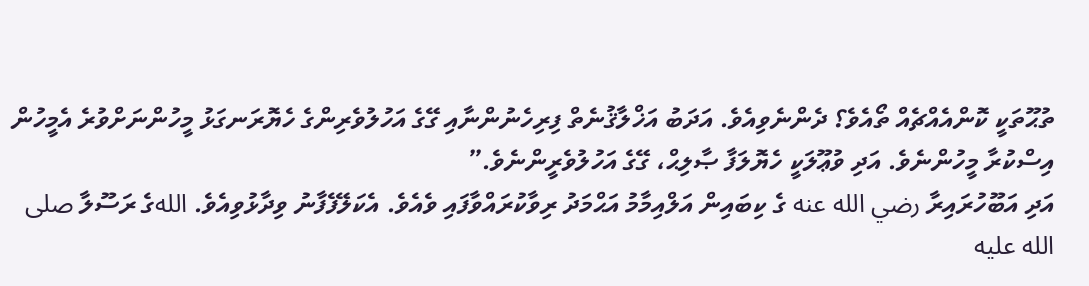ތުޙޫތަކީ ކޮންއެއްޗެއް ތޯއެވެ؟ ދެންނެވިއެވެ. އަދަބު އަޚްލާޤުނެތް ފިރިހެނުންނާއި ގޭގެ އަހުލުވެރިންގެ ހެޔޮރަނގަޅު މީހުންނަށްވުރެ އެމީހުން އިސްކުރާ މީހުންނެވެ. އަދި ވުޢޫލަކީ ހެޔޮލަފާ ޞާލިޙް، ގޭގެ އަހުލުވެރީންނެވެ.”
އަދި އަބޫހުރައިރާ رضي الله عنه ގެ ކިބައިން އަލްއިމާމު އަޙްމަދު ރިވާކުރައްވާފައި ވެއެވެ. އެކަލޭފެފާނު ވިދާޅުވިއެވެ. اللهގެ ރަސޫލާ صلى الله عليه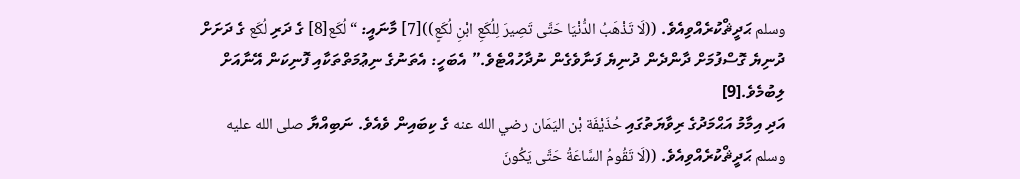وسلم ޙަދީޘްކުރެއްވިއެވެ. ((لَا تَذْهَبُ الدُّنْيَا حَتَّى تَصِيرَ لِلُكَعِ ابْنِ لُكَعٍ))[7] މާނައީ: “لُكَع[8] ގެ ދަރި لُكَع ގެ ދަށަށް ދުނިޔެ ގޮސްފުމަށް ދާންދެން ދުނިޔެ ފަނާވެގެން ނުދާހުއްޓެވެ.” އެބަހީ: އެތަނުގެ ނިޢުމަތްތަކާއި ފޮނިކަން އޭނާއަށް ލިބުމެވެ.[9]
އަދި އިމާމު އަޙްމަދުގެ ރިވާޔަތުގައި حُذَيْفَة بْن اليَمَان رضي الله عنه ގެ ކިބައިން ވެއެވެ. ނަބިއްޔާ صلى الله عليه وسلم ޙަދީޘްކުރެއްވިއެވެ. ((لَا تَقُومُ السَّاعَةُ حَتَّى يَكُونَ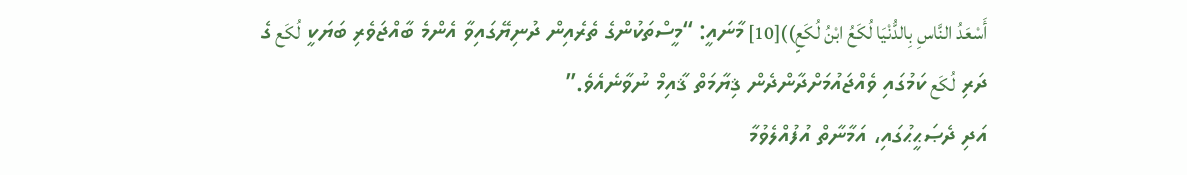أَسْعَدُ النَّاسِ بِالدُّنْيَا لُكَعُ ابْنُ لُكَعٍ))[10] މާނައީ: “މީސްތަކުންގެ ތެރެއިން ދުނިޔޭގައިވާ އެންމެ ބާއްޖަވެރި ބަޔަކީ لُكَع ގެ ދަރި لُكَع ކަމުގައި ވެއްޖައުމަށްދާންދެން ޤިޔާމަތް ޤާއިމް ނުވާނެއެވެ.”
އަދި ދެޞަޙީޙުގައި، އަމާނާތް އުފުއްލެވުމާ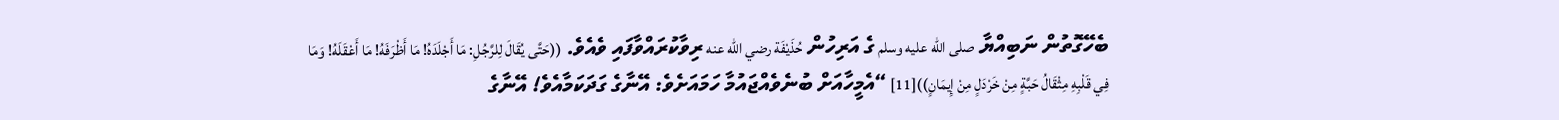ބެހޭގޮތުން ނަބިއްޔާ صلى الله عليه وسلم ގެ އަރިހުން حُذَيْفَة رضي الله عنه ރިވާކުރައްވާފައި ވެއެވެ. ((حَتَّى يُقَالَ لِلرَّجُلِ: مَا أَجْلَدَهُ! مَا أَظْرَفَهُ! مَا أَعْقَلَهُ! وَمَا فِي قَلْبِهِ مِثْقَالُ حَبَّةٍ مِنْ خَرْدَلٍ مِنْ إِيمَانٍ))[11] “އެމީހާއަށް ބުނެވެއްޖައުމާ ހަމައަށެވެ: އޭނާގެ ގަދަކަމާއެވެ! އޭނާގެ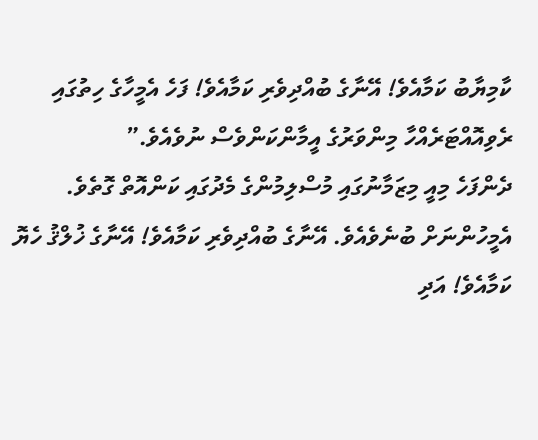ކާމިޔާބު ކަމާއެވެ! އޭނާގެ ބުއްދިވެރި ކަމާއެވެ! ފަހެ އެމީހާގެ ހިތުގައި ރެވިއޮއްޓަރެއްހާ މިންވަރުގެ އީމާންކަންވެސް ނުވެއެވެ.”
ދެންފަހެ މިއީ މިޒަމާނުގައި މުސްލިމުންގެ މެދުގައި ކަންއޮތް ގޮތެވެ. އެމީހުންނަށް ބުނެވެއެވެ. އޭނާގެ ބުއްދިވެރި ކަމާއެވެ! އޭނާގެ ޚުލްޤު ހެޔޮ ކަމާއެވެ! އަދި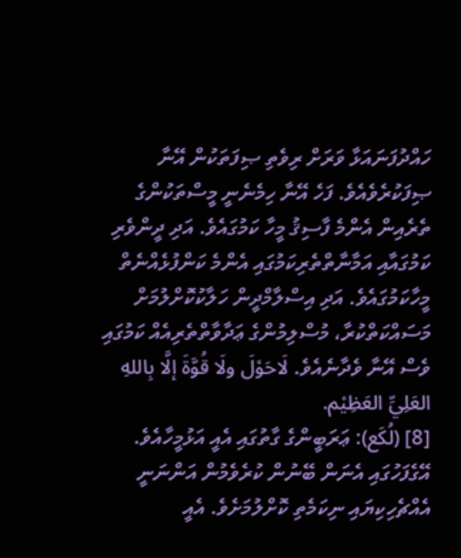ހައްދުފަނައަޅާ ވަރަށް ރިވެތި ޞިފަތަކުން އޭނާ ޞިފަކުރެވެއެވެ. ފަހެ އޭނާ ހިމެނެނީ މީސްތަކުންގެ ތެރެއިން އެންމެ ފާސިޤު މީހާ ކަމުގައެވެ. އަދި ދީންވެރި ކަމުގައާއި އަމާނާތްތެރިކަމުގައި އެންމެ ކަންފުޅެއްނެތް މީހާކަމުގައެވެ. އަދި އިސްލާމްދީން ހަލާކުކޮށްލުމަށް މަސައްކަތްކުރާ، މުސްލިމުންގެ ޢަދާވާތްތެރިއެއް ކަމުގައި ވެސް އޭނާ ވެދާނެއެވެ. لَاحَوْلَ ولَا قُوَّةَ إلَّا بِاللهِ العَلِيِّ العَظِيْم.
[8] (لُكَع): ޢަރަބީންގެ ގާތުގައި އެއީ އަޅުމީހާއެވެ. އޭގެފަހުގައި އެނަން ބޭނުން ކުރެވެމުން އަންނަނީ އެއްޗެހިކިޔައި ނިކަމެތި ކޮށްލުމަށެވެ. އެއީ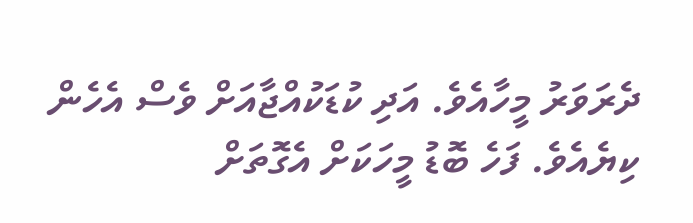ދެރަވަރު މީހާއެވެ. އަދި ކުޑަކުއްޖާއަށް ވެސް އެހެން ކިޔެއެވެ. ފަހެ ބޮޑު މީހަކަށް އެގޮތަށް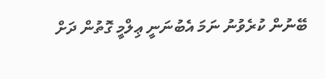ބޭނުން ކުރެވުނު ނަމަ އެބުނަނީ ޢިލްމީ ގޮތުން ދަށް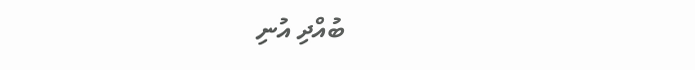ބުއްދި އުނި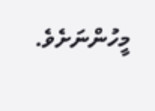މީހުންނަށެވެ.